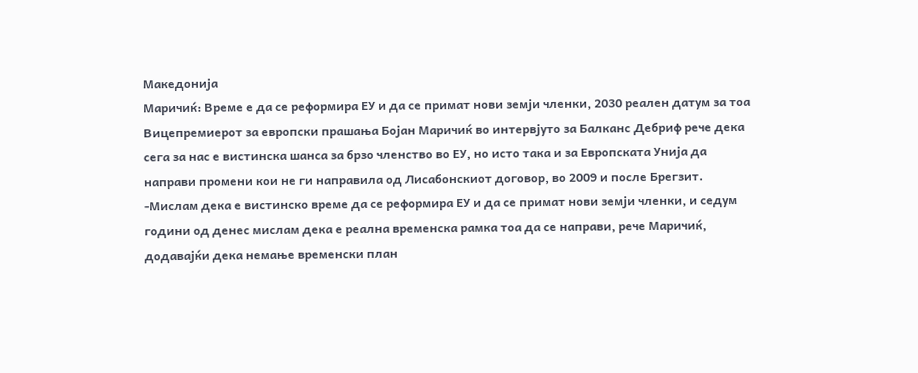Македонија
Маричиќ: Време е да се реформира ЕУ и да се примат нови земји членки, 2030 реален датум за тоа
Вицепремиерот за европски прашања Бојан Маричиќ во интервјуто за Балканс Дебриф рече дека сега за нас е вистинска шанса за брзо членство во ЕУ, но исто така и за Европската Унија да направи промени кои не ги направила од Лисабонскиот договор, во 2009 и после Брегзит.
-Мислам дека е вистинско време да се реформира ЕУ и да се примат нови земји членки, и седум години од денес мислам дека е реална временска рамка тоа да се направи, рече Маричиќ, додавајќи дека немање временски план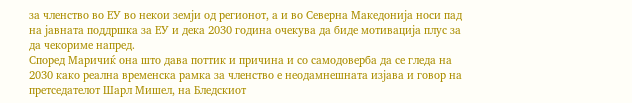за членство во ЕУ во некои земји од регионот, а и во Северна Македонија носи пад на јавната поддршка за ЕУ и дека 2030 година очекува да биде мотивација плус за да чекориме напред.
Според Маричиќ она што дава поттик и причина и со самодоверба да се гледа на 2030 како реална временска рамка за членство е неодамнешната изјава и говор на претседателот Шарл Мишел, на Бледскиот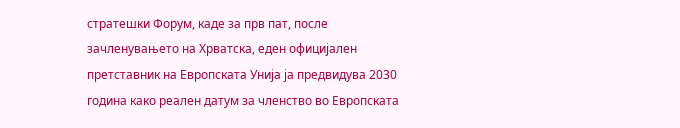стратешки Форум, каде за прв пат, после зачленувањето на Хрватска, еден официјален претставник на Европската Унија ја предвидува 2030 година како реален датум за членство во Европската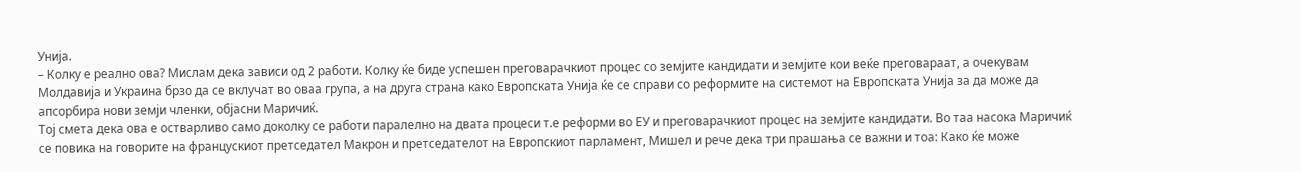Унија.
– Колку е реално ова? Мислам дека зависи од 2 работи. Колку ќе биде успешен преговарачкиот процес со земјите кандидати и земјите кои веќе преговараат, а очекувам Молдавија и Украина брзо да се вклучат во оваа група, а на друга страна како Европската Унија ќе се справи со реформите на системот на Европската Унија за да може да апсорбира нови земји членки, објасни Маричиќ.
Тој смета дека ова е остварливо само доколку се работи паралелно на двата процеси т.е реформи во ЕУ и преговарачкиот процес на земјите кандидати. Во таа насока Маричиќ се повика на говорите на францускиот претседател Макрон и претседателот на Европскиот парламент, Мишел и рече дека три прашања се важни и тоа: Како ќе може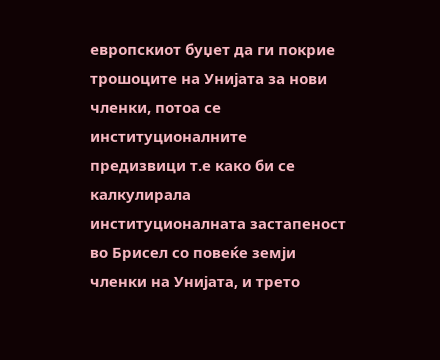европскиот буџет да ги покрие трошоците на Унијата за нови членки, потоа се институционалните предизвици т.е како би се калкулирала институционалната застапеност во Брисел со повеќе земји членки на Унијата, и трето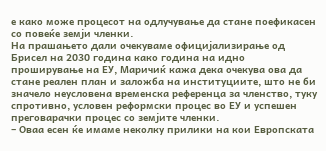е како може процесот на одлучување да стане поефикасен со повеќе земји членки.
На прашањето дали очекуваме официјализирање од Брисел на 2030 година како година на идно проширување на ЕУ, Маричиќ кажа дека очекува ова да стане реален план и заложба на институциите, што не би значело неусловена временска референца за членство, туку спротивно, условен реформски процес во ЕУ и успешен преговарачки процес со земјите членки.
– Оваа есен ќе имаме неколку прилики на кои Европската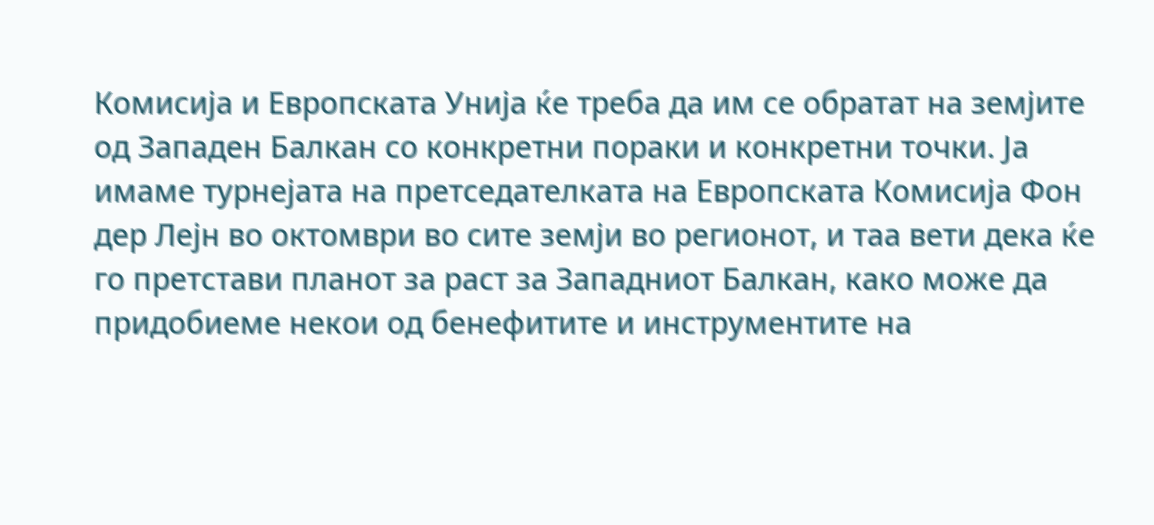Комисија и Европската Унија ќе треба да им се обратат на земјите од Западен Балкан со конкретни пораки и конкретни точки. Ја имаме турнејата на претседателката на Европската Комисија Фон дер Лејн во октомври во сите земји во регионот, и таа вети дека ќе го претстави планот за раст за Западниот Балкан, како може да придобиеме некои од бенефитите и инструментите на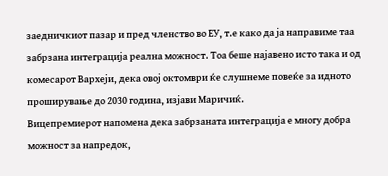заедничкиот пазар и пред членство во ЕУ, т.е како да ја направиме таа забрзана интеграција реална можност. Тоа беше најавено исто така и од комесарот Вархеји, дека овој октомври ќе слушнеме повеќе за идното проширување до 2030 година, изјави Маричиќ.
Вицепремиерот напомена дека забрзаната интеграција е многу добра можност за напредок,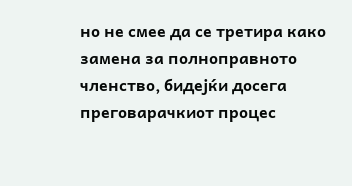но не смее да се третира како замена за полноправното членство, бидејќи досега преговарачкиот процес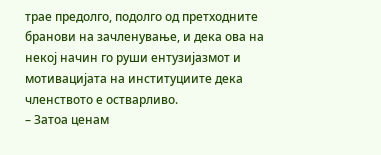трае предолго, подолго од претходните бранови на зачленување, и дека ова на некој начин го руши ентузијазмот и мотивацијата на институциите дека членството е остварливо.
– Затоа ценам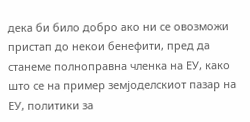дека би било добро ако ни се овозможи пристап до некои бенефити, пред да станеме полноправна членка на ЕУ, како што се на пример земјоделскиот пазар на ЕУ, политики за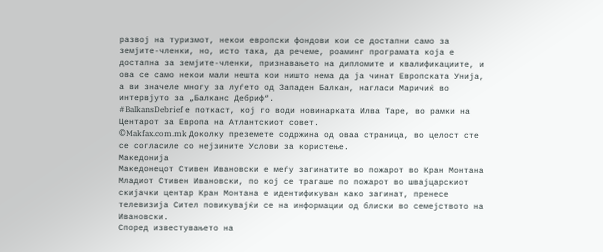развој на туризмот, некои европски фондови кои се достапни само за земјите-членки, но, исто така, да речеме, роаминг програмата која е достапна за земјите-членки, признавањето на дипломите и квалификациите, и ова се само некои мали нешта кои ништо нема да ја чинат Европската Унија, а ви значеле многу за луѓето од Западен Балкан, нагласи Маричиќ во интервјуто за „Балканс Дебриф“.
#BalkansDebrief е поткаст, кој го води новинарката Илва Таре, во рамки на Центарот за Европа на Атлантскиот совет.
©Makfax.com.mk Доколку преземете содржина од оваа страница, во целост сте се согласиле со нејзините Услови за користење.
Македонија
Македонецот Стивен Ивановски е меѓу загинатите во пожарот во Кран Монтана
Младиот Стивен Ивановски, по кој се трагаше по пожарот во швајцарскиот скијачки центар Кран Монтана е идентификуван како загинат, пренесе телевизија Сител повикувајќи се на информации од блиски во семејството на Ивановски.
Според известувањето на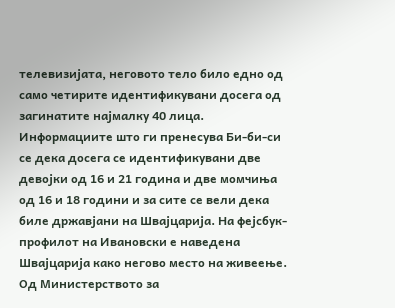телевизијата, неговото тело било едно од само четирите идентификувани досега од загинатите најмалку 40 лица.
Информациите што ги пренесува Би-би-си се дека досега се идентификувани две девојки од 16 и 21 година и две момчиња од 16 и 18 години и за сите се вели дека биле државјани на Швајцарија. На фејсбук-профилот на Ивановски е наведена Швајцарија како негово место на живеење.
Од Министерството за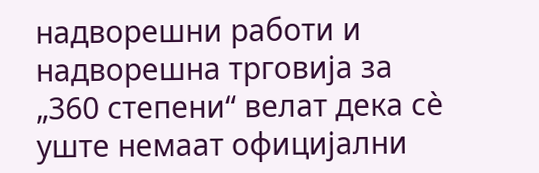надворешни работи и надворешна трговија за „360 степени“ велат дека сè уште немаат официјални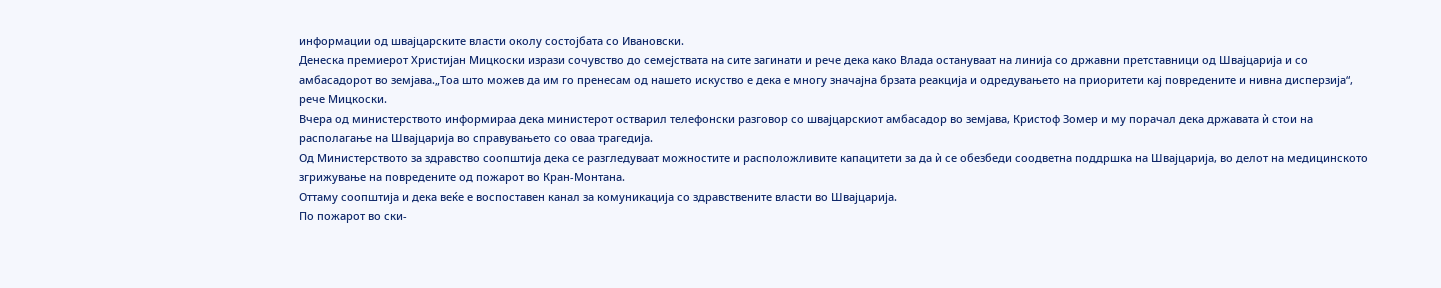информации од швајцарските власти околу состојбата со Ивановски.
Денеска премиерот Христијан Мицкоски изрази сочувство до семејствата на сите загинати и рече дека како Влада остануваат на линија со државни претставници од Швајцарија и со амбасадорот во земјава.„Тоа што можев да им го пренесам од нашето искуство е дека е многу значајна брзата реакција и одредувањето на приоритети кај повредените и нивна дисперзија“, рече Мицкоски.
Вчера од министерството информираа дека министерот остварил телефонски разговор со швајцарскиот амбасадор во земјава, Кристоф Зомер и му порачал дека државата ѝ стои на располагање на Швајцарија во справувањето со оваа трагедија.
Од Министерството за здравство соопштија дека се разгледуваат можностите и расположливите капацитети за да ѝ се обезбеди соодветна поддршка на Швајцарија, во делот на медицинското згрижување на повредените од пожарот во Кран-Монтана.
Оттаму соопштија и дека веќе е воспоставен канал за комуникација со здравствените власти во Швајцарија.
По пожарот во ски-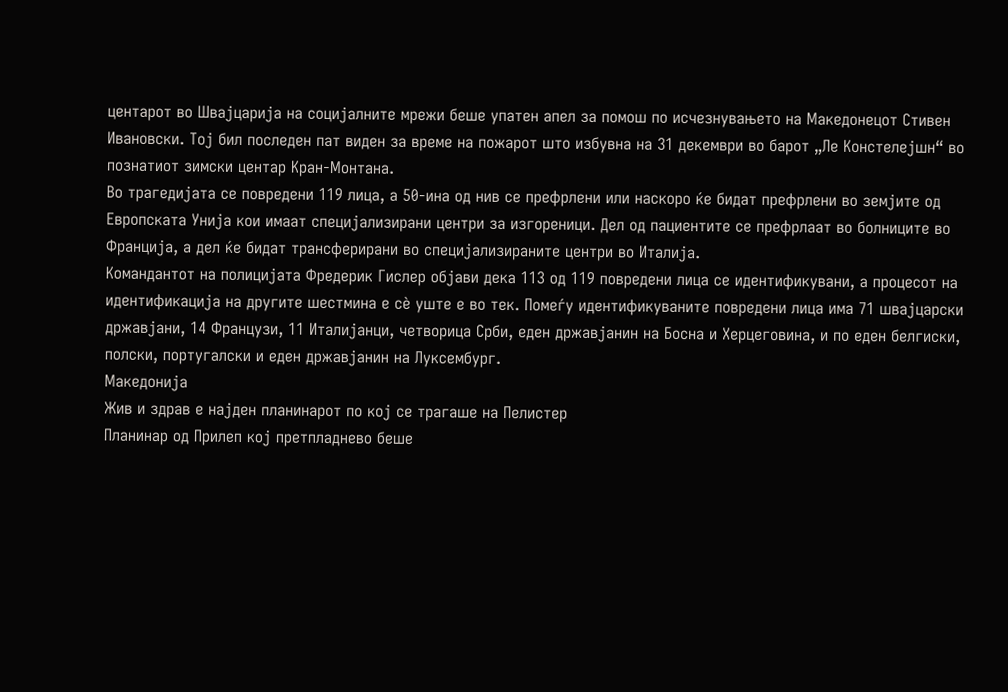центарот во Швајцарија на социјалните мрежи беше упатен апел за помош по исчезнувањето на Македонецот Стивен Ивановски. Тој бил последен пат виден за време на пожарот што избувна на 31 декември во барот „Ле Констелејшн“ во познатиот зимски центар Кран-Монтана.
Во трагедијата се повредени 119 лица, а 50-ина од нив се префрлени или наскоро ќе бидат префрлени во земјите од Европската Унија кои имаат специјализирани центри за изгореници. Дел од пациентите се префрлаат во болниците во Франција, а дел ќе бидат трансферирани во специјализираните центри во Италија.
Командантот на полицијата Фредерик Гислер објави дека 113 од 119 повредени лица се идентификувани, а процесот на идентификација на другите шестмина е сè уште е во тек. Помеѓу идентификуваните повредени лица има 71 швајцарски државјани, 14 Французи, 11 Италијанци, четворица Срби, еден државјанин на Босна и Херцеговина, и по еден белгиски, полски, португалски и еден државјанин на Луксембург.
Македонија
Жив и здрав е најден планинарот по кој се трагаше на Пелистер
Планинар од Прилеп кој претпладнево беше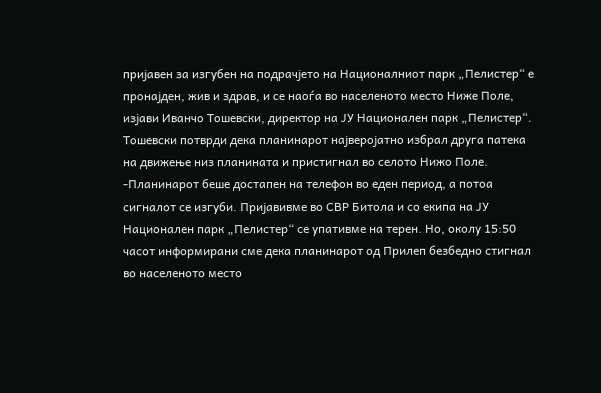пријавен за изгубен на подрачјето на Националниот парк „Пелистер“ е пронајден, жив и здрав, и се наоѓа во населеното место Ниже Поле, изјави Иванчо Тошевски, директор на ЈУ Национален парк „Пелистер“.
Тошевски потврди дека планинарот најверојатно избрал друга патека на движење низ планината и пристигнал во селото Нижо Поле.
-Планинарот беше достапен на телефон во еден период, а потоа сигналот се изгуби. Пријавивме во СВР Битола и со екипа на ЈУ Национален парк „Пелистер“ се упативме на терен. Но, околу 15:50 часот информирани сме дека планинарот од Прилеп безбедно стигнал во населеното место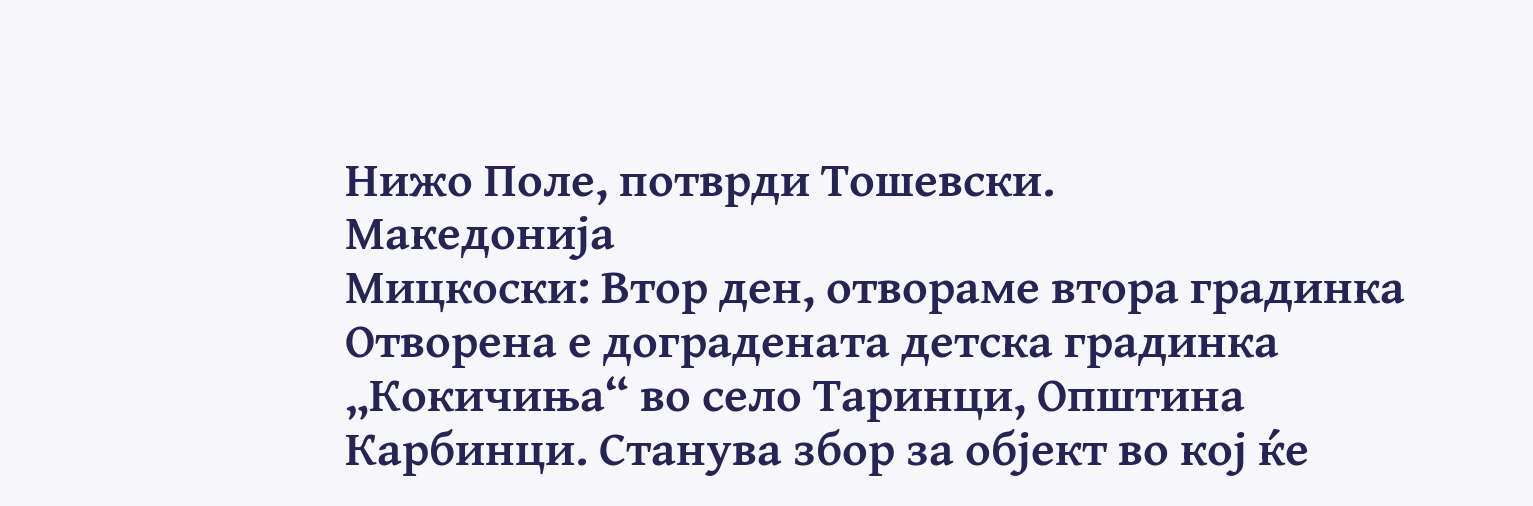Нижо Поле, потврди Тошевски.
Македонија
Мицкоски: Втор ден, отвораме втора градинка
Отворена е доградената детска градинка „Кокичиња“ во село Таринци, Општина Карбинци. Станува збор за објект во кој ќе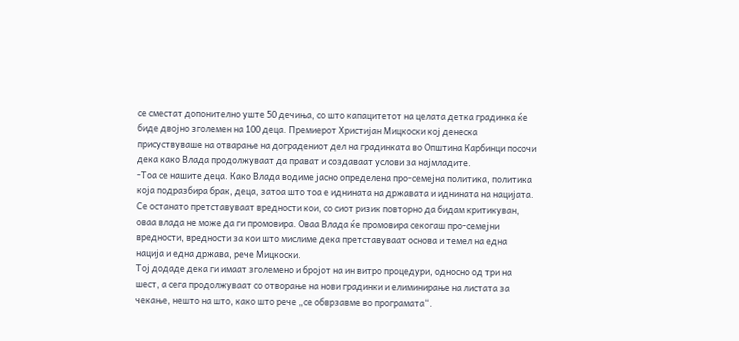се сместат допонително уште 50 дечиња, со што капацитетот на целата детка градинка ќе биде двојно зголемен на 100 деца. Премиерот Христијан Мицкоски кој денеска присуствуваше на отварање на доградениот дел на градинката во Општина Карбинци посочи дека како Влада продолжуваат да прават и создаваат услови за најмладите.
-Тоа се нашите деца. Како Влада водиме јасно определена про-семејна политика, политика која подразбира брак, деца, затоа што тоа е иднината на државата и иднината на нацијата. Се останато претставуваат вредности кои, со сиот ризик повторно да бидам критикуван, оваа влада не може да ги промовира. Оваа Влада ќе промовира секогаш про-семејни вредности, вредности за кои што мислиме дека претставуваат основа и темел на една нација и една држава, рече Мицкоски.
Тој додаде дека ги имаат зголемено и бројот на ин витро процедури, односно од три на шест, а сега продолжуваат со отворање на нови градинки и елиминирање на листата за чекање, нешто на што, како што рече „се обврзавме во програмата“.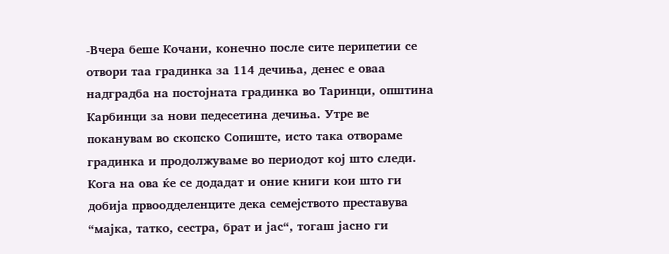-Вчера беше Кочани, конечно после сите перипетии се отвори таа градинка за 114 дечиња, денес е оваа надградба на постојната градинка во Таринци, општина Карбинци за нови педесетина дечиња. Утре ве поканувам во скопско Сопиште, исто така отвораме градинка и продолжуваме во периодот кој што следи. Кога на ова ќе се додадат и оние книги кои што ги добија првоодделенците дека семејството преставува “мајка, татко, сестра, брат и јас“, тогаш јасно ги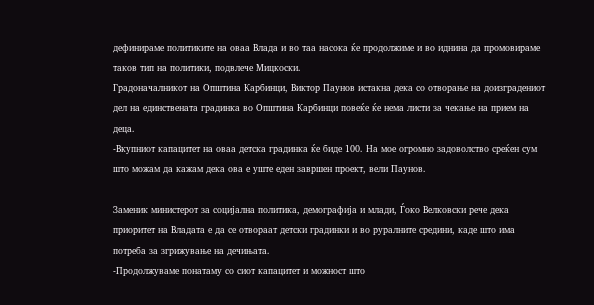дефинираме политиките на оваа Влада и во таа насока ќе продолжиме и во иднина да промовираме таков тип на политики, подвлече Мицкоски.
Градоначалникот на Општина Карбинци, Виктор Паунов истакна дека со отворање на доизградениот дел на единствената градинка во Општина Карбинци повеќе ќе нема листи за чекање на прием на деца.
-Вкупниот капацитет на оваа детска градинка ќе биде 100. На мое огромно задоволство среќен сум што можам да кажам дека ова е уште еден завршен проект, вели Паунов.

Заменик министерот за социјална политика, демографија и млади, Ѓоко Велковски рече дека приоритет на Владата е да се отвораат детски градинки и во руралните средини, каде што има потреба за згрижување на дечињата.
-Продолжуваме понатаму со сиот капацитет и можност што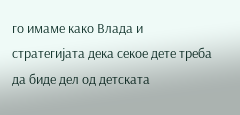го имаме како Влада и стратегијата дека секое дете треба да биде дел од детската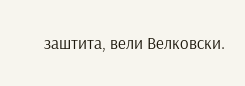заштита, вели Велковски.